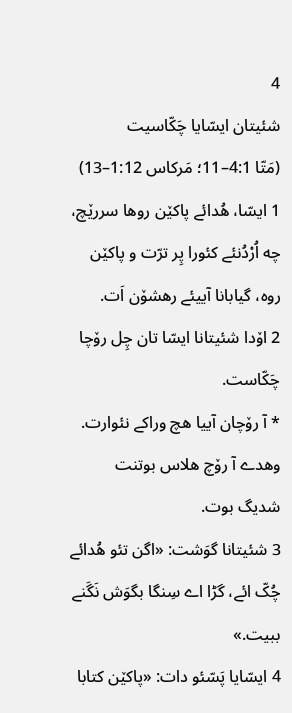4
شئیتان ایسّایا چَکّاسیت
(مَتّا 4:1–11؛ مَرکاس 1:12–13)
1 ایسّا، هُدائے پاکێن روها سررێچ، چه اُرْدُنئے کئورا پِر ترّت و پاکێن روه، گیابانا آییئے رهشۆن اَت.
2 اۆدا شئیتانا ایسّا تان چِل رۆچا چَکّاست.
* آ رۆچان آییا هچ وراکے نئوارت. وهدے آ رۆچ هلاس بوتنت شدیگ بوت.
3 شئیتانا گوَشت: «اگن تئو هُدائے چُکّ ائے، گڑا اے سِنگا بگوَش نَگَنے ببیت.»
4 ایسّایا پَسّئو دات: «پاکێن کتابا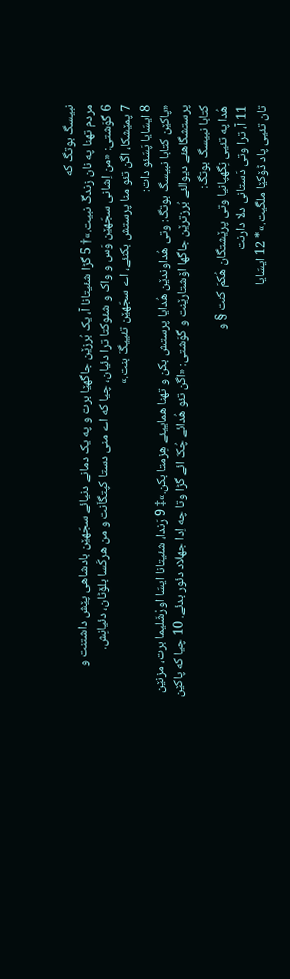نبیسگ بوتگ که
مردم تهنا په نان زندگَ نبیت.»† 5 گڑا شئیتانا آ، یک بُرزێن جاگهێا برت و په یک دمانے دنیائے سجّهێن بادشاهی پێش داشتنت و
6 گوَشتی: «من اِشانی سجّهێن وَس و واک و شئوکتا ترا دئیان، چیا که اے منی دستا کپتگاَنت و من هرکَسا بلۆٹان، دئیانِش.
7 پمێشکا، اگن تئو منا پرستش بکنئے، اے سجّهێن تئییگَ بنت.»
8 ایسّایا پَسّئو دات:
«پاکێن کتابا نبیسگ بوتگ: وتی هُداوندێن هُدایا پرستش بکن و تهنا هماییئے هِزمتا بکن.»‡ 9 رَندا، شئیتانا ایسّا اورْشَلیما برت، مزنێن پرستشگاهئے دیوالئے بُرزترێن جاگها اۆشتارێنت و گوَشتی: «اگن تئو هُدائے چُکّ ائے گڑا وتا چه اِدا جهلاد دئور بدئے. 10 چیا که پاکێن کتابا نبیسگ بوتگ:
هُدا په تئیی نِگهپانیا وتی پرێشتگان هُکمَ کنت § و
11 آ، ترا وتی دَستانی دلا دارنت
تان تئیی پاد ڈۆکێا ملگّیت.»* 12 ایسّایا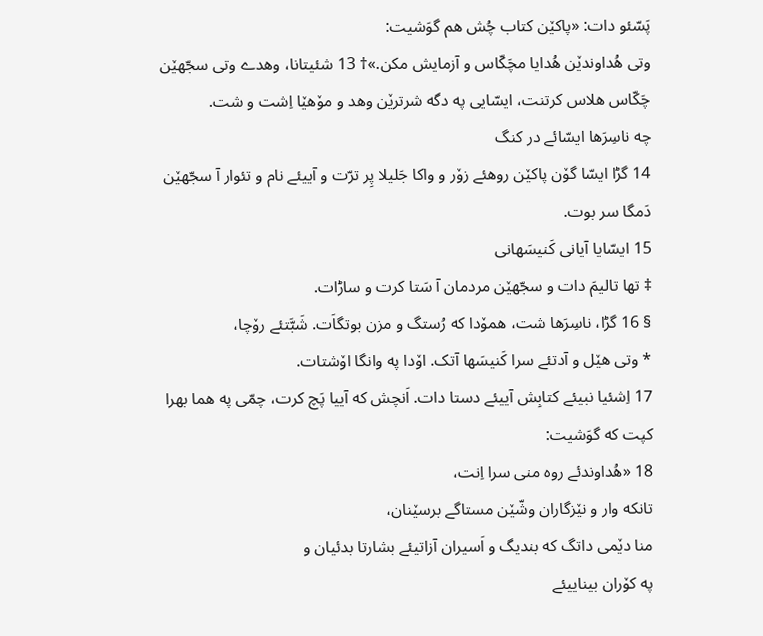پَسّئو دات: «پاکێن کتاب چُش هم گوَشیت:
وتی هُداوندێن هُدایا مچَکّاس و آزمایش مکن.»† 13 شئیتانا، وهدے وتی سجّهێن چَکّاس هلاس کرتنت، ایسّایی په دگه شرترێن وهد و مۆهێا اِشت و شت.
چه ناسِرَها ایسّائے در کنگ
14 گڑا ایسّا گۆن پاکێن روهئے زۆر و واکا جَلیلا پِر ترّت و آییئے نام و تئوار آ سجّهێن دَمگا سر بوت.
15 ایسّایا آیانی کَنیسَهانی
‡ تها تالیمَ دات و سجّهێن مردمان آ سَتا کرت و ساڑات.
§ 16 گڑا، ناسِرَها شت، همۆدا که رُستگ و مزن بوتگاَت. شَبَّتئے رۆچا،
* وتی هێل و آدتئے سرا کَنیسَها آتک. اۆدا په وانگا اۆشتات.
17 اِشئیا نبیئے کتابِش آییئے دستا دات. اَنچش که آییا پَچ کرت، چمّی په هما بهرا کپت که گوَشیت:
18 «هُداوندئے روه منی سرا اِنت،
تانکه وار و نێزگاران وشّێن مستاگے برسێنان،
منا دێمی داتگ که بندیگ و اَسیران آزاتیئے بشارتا بدئیان و
په کۆران بیناییئے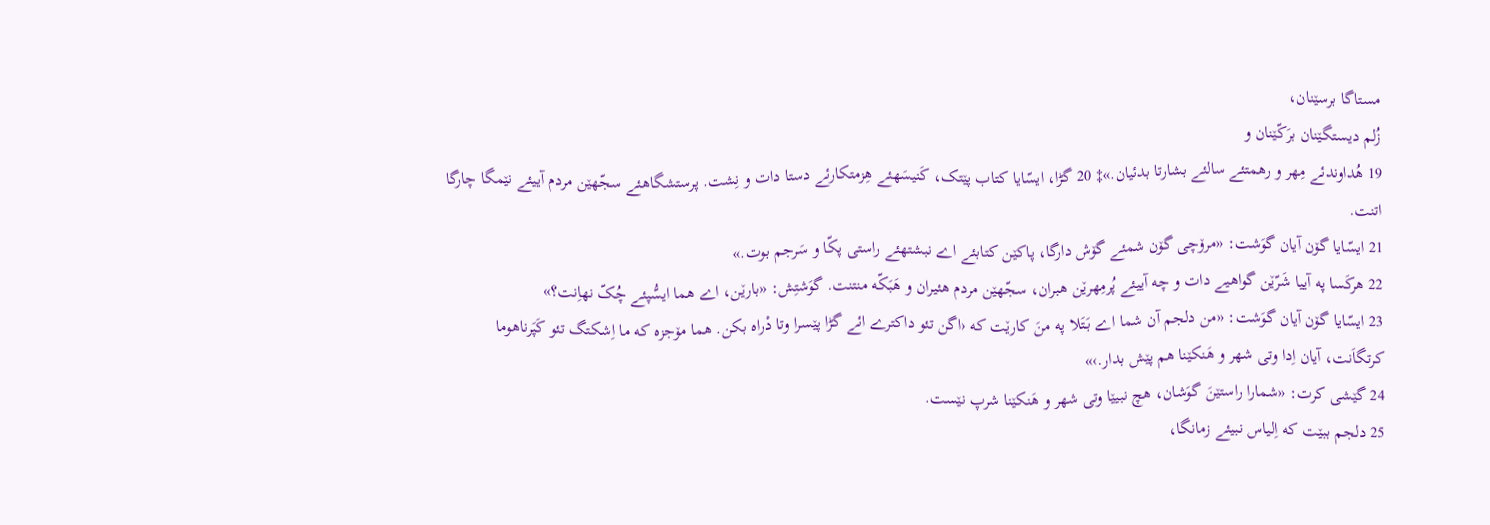مستاگا برسێنان،
زُلم دیستگێنان برَکّێنان و
19 هُداوندئے مِهر و رهمتئے سالئے بشارتا بدئیان.»‡ 20 گڑا، ایسّایا کتاب پێتک، کَنیسَهئے هِزمتکارئے دستا دات و نِشت. پرستشگاهئے سجّهێن مردم آییئے نێمگا چارگا اتنت.
21 ایسّایا گۆن آیان گوَشت: «مرۆچی گۆن شمئے گۆش دارگا، پاکێن کتابئے اے نبشتهئے راستی پکّا و سَرجم بوت.»
22 هرکَسا په آییا شَرّێن گواهیے دات و چه آییئے پُرمِهرێن هبران، سجّهێن مردم هئیران و هَبَکّه منتنت. گوَشتِش: «بارێن، اے هما ایسُّپئے چُکّ نهاِنت؟»
23 ایسّایا گۆن آیان گوَشت: «من دلجم آن شما اے بَتَلا په منَ کارێت که ‹اگن تئو داکترے ائے گڑا پێسرا وتا دْراه بکن. هما مۆجزه که ما اِشکتگ تئو کَپَرناهوما کرتگاَنت، آیان اِدا وتی شهر و هَنکێنا هم پێش بدار.›»
24 گێشی کرت: «شمارا راستێنَ گوَشان، هچ نبیێا وتی شهر و هَنکێنا شرپ نێست.
25 دلجم ببێت که اِلیاس نبیئے زمانگا،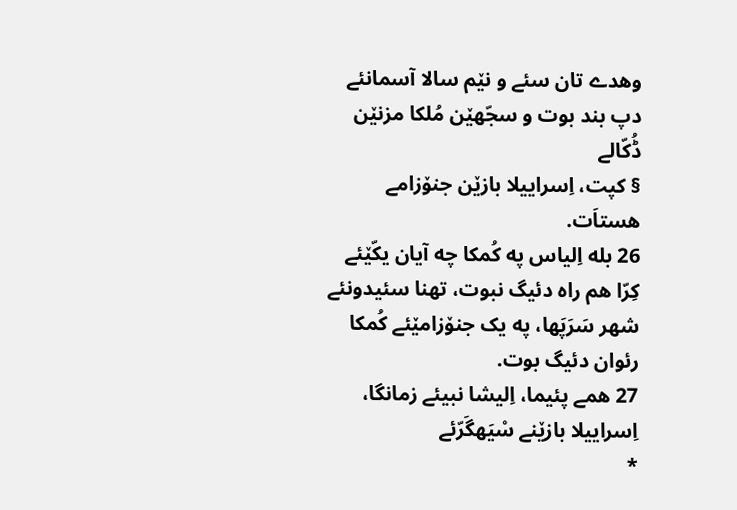وهدے تان سئے و نێم سالا آسمانئے دپ بند بوت و سجّهێن مُلکا مزنێن ڈُکّالے
§ کپت، اِسراییلا بازێن جنۆزامے هستاَت.
26 بله اِلیاس په کُمکا چه آیان یکّێئے کِرّا هم راه دئیگ نبوت، تهنا سئیدونئے شهر سَرَپَها، په یک جنۆزامێئے کُمکا رئوان دئیگ بوت.
27 همے پئیما، اِلیشا نبیئے زمانگا، اِسراییلا بازێنے سْیَهگَرّئے
*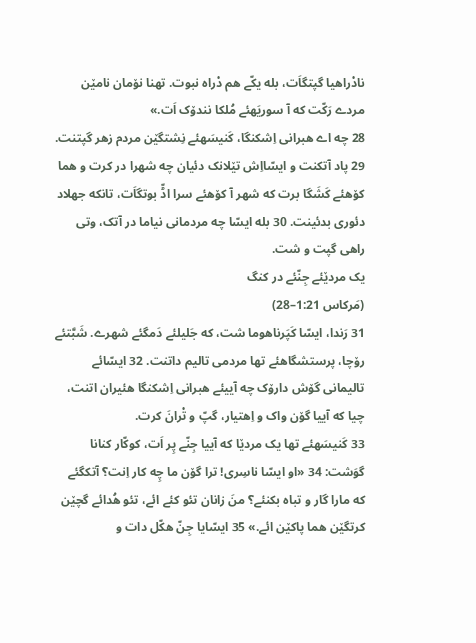نادْراهیا گپتگاَت، بله یکّے هم دْراه نبوت. تهنا نۆمان نامێن مردے رَکّت که آ سوریَهئے مُلکا نندۆک اَت.»
28 چه اے هبرانی اِشکنگا، کَنیسَهئے نِشتگێن مردم زهر گپتنت. 29 پاد آتکنت و ایسّااِش تێلانک دئیان چه شهرا در کرت و هما کۆهئے کَشَگا برت که شهر آ کۆهئے سرا اڈّ بوتگاَت، تانکه جهلاد دئوری بدئینت. 30 بله ایسّا چه مردمانی نیاما در آتک، وتی راهی گپت و شت.
یک مردێئے جِنّئے در کنگ
(مَرکاس 1:21–28)
31 رَندا، ایسّا کَپَرناهوما شت، که جَلیلئے دَمگئے شهرے. شَبَّتئے رۆچا، پرستشگاهئے تها مردمی تالیم داتنت. 32 ایسّائے تالیمانی گۆش دارۆک چه آییئے هبرانی اِشکنگا هئیران اتنت، چیا که آییا گۆن واک و اِهتیار، گپّ و تْرانَ کرت.
33 کَنیسَهئے تها یک مردێا که آییا جِنّے پِر اَت، کوکّار کنانا گوَشت: 34 «او ایسّا ناسِری! ترا گۆن ما چِه کار اِنت؟ آتکگئے که مارا گار و تباه بکنئے؟ منَ زانان تئو کئے ائے، تئو هُدائے گچێن کرتگێن هما پاکێن ائے.» 35 ایسّایا جِنّ هکّل دات و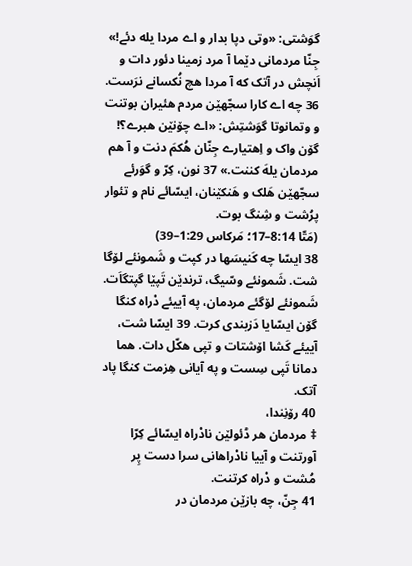گوَشتی: «وتی دپا بدار و اے مردا یله دئے!» جِنّا مردمانی دێما آ مرد زمینا دئور دات و اَنچش در آتک که آ مردا هچ نُکسانے نرَست.
36 چه اے کارا سجّهێن مردم هئیران بوتنت و وتمانوتا گوَشتِش: «اے چۆنێن هبرے؟! گۆن واک و اِهتیارے جِنّان هُکمَ دنت و آ هم مردمان یلهَ کننت.» 37 نون، کِرّ و گوَرئے سجّهێن هَلک و هَنکێنان، ایسّائے نام و تئوار پرُشت و شِنگ بوت.
(مَتّا 8:14–17؛ مَرکاس 1:29–39)
38 ایسّا چه کَنیسَها در کپت و شَمونئے لۆگا شت. شَمونئے وسّیگ، ترندێن تَپێا گپتگاَت. شَمونئے لۆگئے مردمان، په آییئے دْراه کنگا گۆن ایسّایا دَزبندی کرت. 39 ایسّا شت، آییئے کَشا اۆشتات و تپی هکّل دات. هما دمانا تَپی سِست و په آیانی هِزمت کنگا پاد آتک.
40 رۆنِندا،
‡ مردمان هر ڈئولێن نادْراه ایسّائے کِرّا آورتنت و آییا نادْراهانی سرا دست پِر مُشت و دْراه کرتنت.
41 جِنّ، چه بازێن مردمان در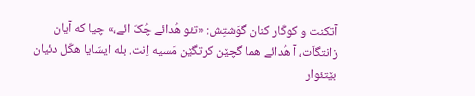آتکنت و کوکّار کنان گوَشتِش: «تئو هُدائے چُکّ ائے،» چیا که آیان زانتگاَت، آ هُدائے هما گچێن کرتگێن مَسیه اِنت. بله ایسّایا هکّل دئیان بێتئوار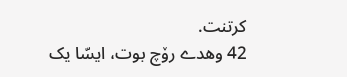کرتنت.
42 وهدے رۆچ بوت، ایسّا یک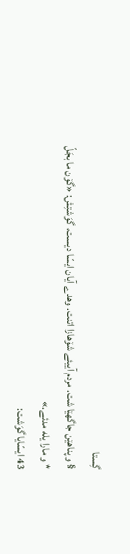گِستا
§ و پناهێن جاگهێا شت. مردم آییئے شۆهازا اتنت. وهدے آیان ایسّا دیست، گوَشتِش: «گۆن ما بجَلّ
* و مارا یله مدئے.»
43 ایسّایا گوَشت: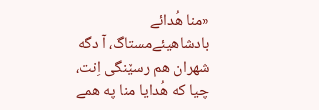«منا هُدائے بادشاهیئےمستاگ، آ دگه شهران هم رسێنگی اِنت، چیا که هُدایا منا په همے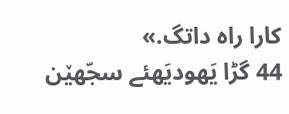کارا راه داتگ.»
44 گڑا یَهودیَهئے سجّهێن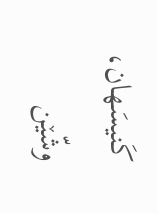کَنیسَهان، وشّێن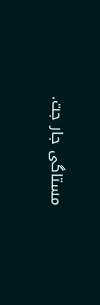مستاگی جار جت.